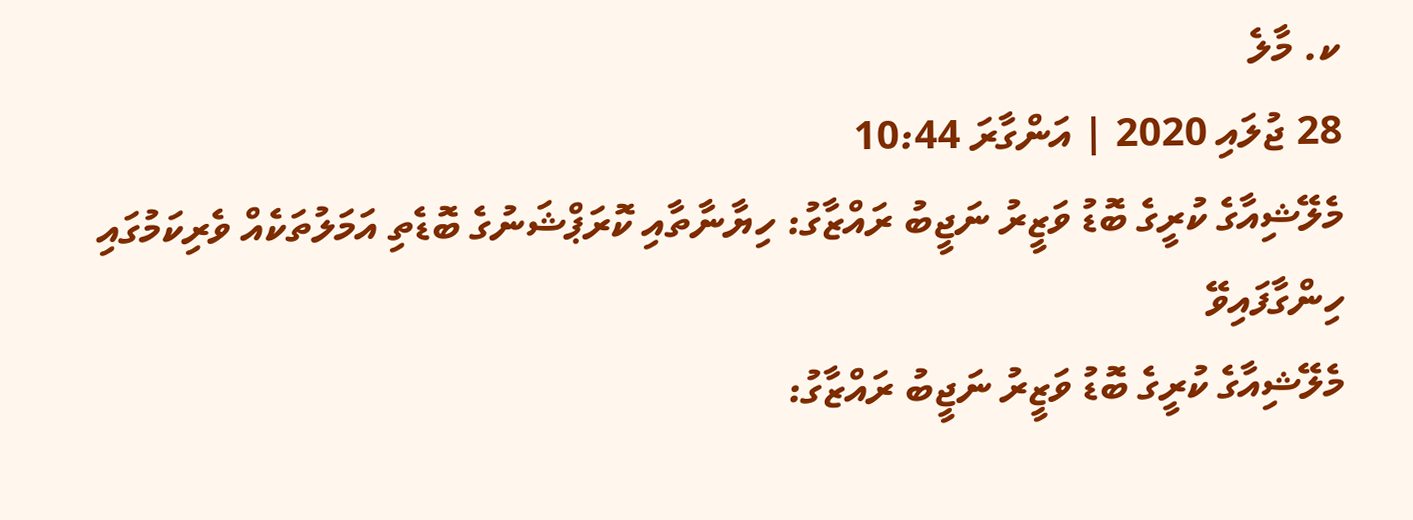ކ. މާލެ
28 ޖުލައި 2020 | އަންގާރަ 10:44
މެލޭޝިއާގެ ކުރީގެ ބޮޑު ވަޒީރު ނަޖީބު ރައްޒާގު: ހިޔާނާތާއި ކޮރަޕްޝަނުގެ ބޮޑެތި އަމަލުތަކެއް ވެރިކަމުގައި ހިންގާފައިވޭ
މެލޭޝިއާގެ ކުރީގެ ބޮޑު ވަޒީރު ނަޖީބު ރައްޒާގު: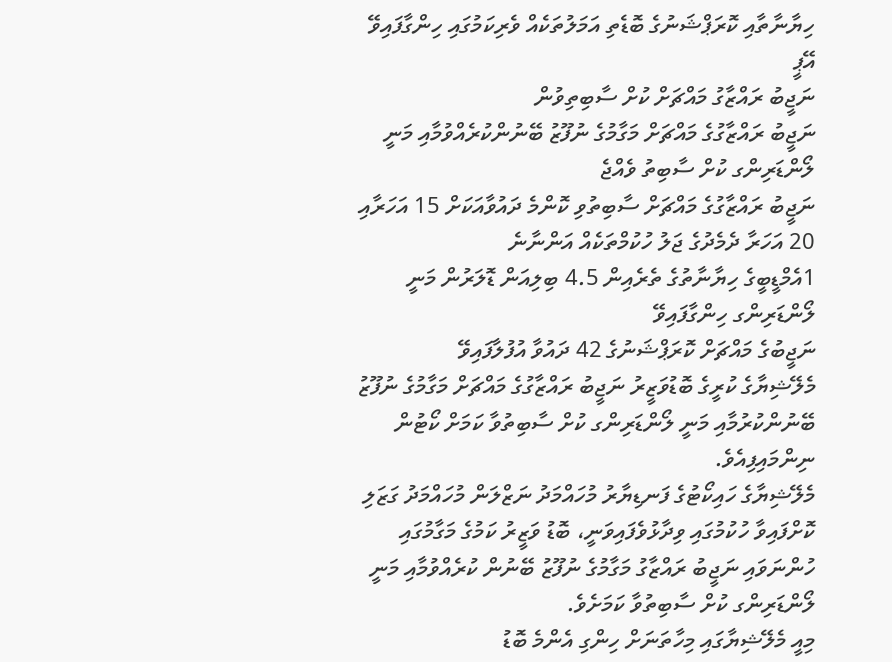ހިޔާނާތާއި ކޮރަޕްޝަނުގެ ބޮޑެތި އަމަލުތަކެއް ވެރިކަމުގައި ހިންގާފައިވޭ
އޭޕީ
ނަޖީބު ރައްޒާގު މައްޗަށް ކުށް ސާބިތިވުން
ނަޖީބު ރައްޒާގުގެ މައްޗަށް މަގާމުގެ ނުފޫޒު ބޭނުންކުރެއްވުމާއި މަނީ ލޯންޑަރިންގ ކުށް ސާބިތު ވެއްޖެ
ނަޖީބު ރައްޒާގުގެ މައްޗަށް ސާބިތުވި ކޮންމެ ދައުވާއަކަށް 15 އަހަރާއި 20 އަހަރާ ދެމެދުގެ ޖަލު ހުކުމްތަކެއް އަންނާނެ
1އެމްޑީބީގެ ހިޔާނާތުގެ ތެރެއިން 4.5 ބިލިއަން ޑޮލަރުން މަނީ ލޯންޑަރިންގ ހިންގާފައިވޭ
ނަޖީބުގެ މައްޗަށް ކޮރަޕްޝަނުގެ 42 ދައުވާ އުފުލާފައިވޭ
މެލޭޝިޔާގެ ކުރީގެ ބޮޑުވަޒީރު ނަޖީބު ރައްޒާގުގެ މައްޗަށް މަގާމުގެ ނުފޫޒު ބޭނުންކުރުމާއި މަނީ ލޯންޑަރިންގ ކުށް ސާބިތުވާ ކަމަށް ކޯޓުން ނިންމައިފިއެވެ.
މެލޭޝިޔާގެ ހައިކޯޓުގެ ފަނޑިޔާރު މުހައްމަދު ނަޒްލަން މުހައްމަދު ގަޒަލި ކޮށްފައިވާ ހުކުމުގައި ވިދާޅުވެފައިވަނީ، ބޮޑު ވަޒީރު ކަމުގެ މަގާމުގައި ހުންނަވައި ނަޖީބު ރައްޒާގު މަގާމުގެ ނުފޫޒު ބޭނުން ކުރެއްވުމާއި މަނީ ލޯންޑަރިންގ ކުށް ސާބިތުވާ ކަމަށެވެ.
މިއީ މެލޭޝިޔާގައި މިހާތަނަށް ހިންގި އެންމެ ބޮޑު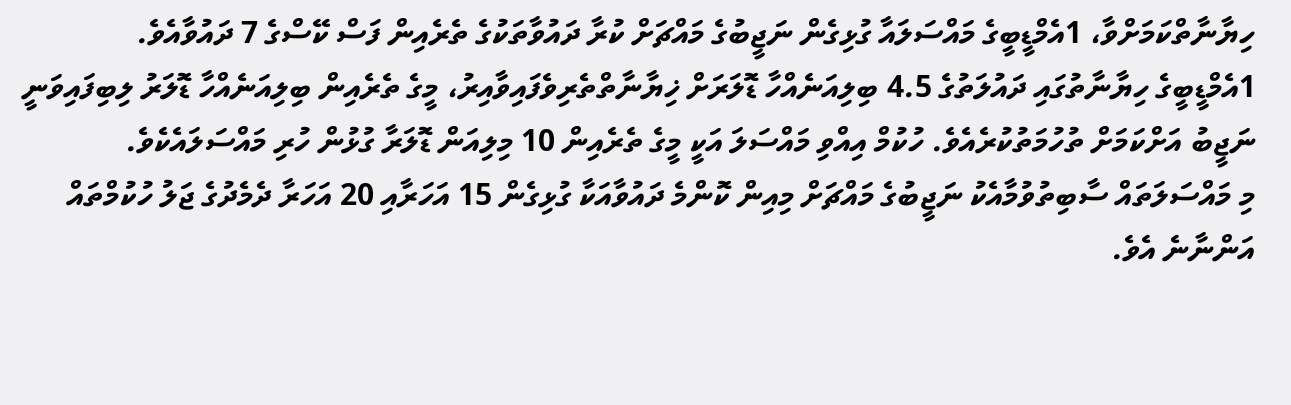ހިޔާނާތްކަމަށްވާ، 1އެމްޑީބީގެ މައްސަލައާ ގުޅިގެން ނަޖީބުގެ މައްޗަށް ކުރާ ދައުވާތަކުގެ ތެރެއިން ފަސް ކޭސްގެ 7 ދައުވާއެވެ.
1އެމްޑީބީގެ ހިޔާނާތުގައި ދައުލަތުގެ 4.5 ބިލިއަނެއްހާ ޑޮލަރަށް ޚިޔާނާތްތެރިވެފައިވާއިރު، މީގެ ތެރެއިން ބިލިއަނެއްހާ ޑޮލަރު ލިބިފައިވަނީ ނަޖީބު އަށްކަމަށް ތުހުމަތުކުރެއެވެ. ހުކުމް އިއްވި މައްސަލަ އަކީ މީގެ ތެރެއިން 10 މިލިއަން ޑޮލަރާ ގުޅުން ހުރި މައްސަލައެކެވެ.
މި މައްސަލަތައް ސާބިތުވުމާއެކު ނަޖީބުގެ މައްޗަށް މިއިން ކޮންމެ ދައުވާއަކާ ގުޅިގެން 15 އަހަރާއި 20 އަހަރާ ދެމެދުގެ ޖަލު ހުކުމްތައް އަންނާނެ އެވެ.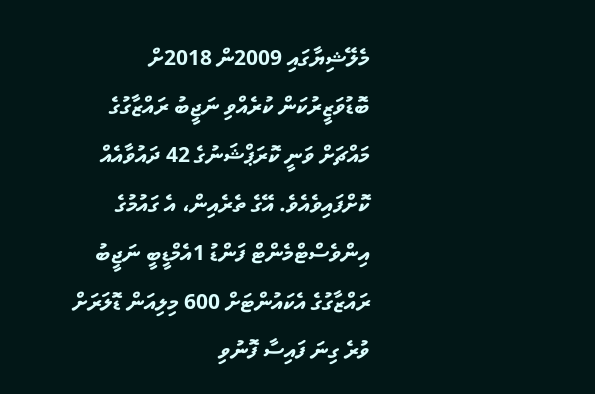މެލޭޝިޔާގައި 2009ން 2018ށް ބޮޑުވަޒީރުކަން ކުރެއްވި ނަޖީބު ރައްޒާގުގެ މައްޗަށް ވަނީ ކޮރަޕްޝަނުގެ 42 ދައުވާއެއް ކޮށްފައިވެއެވެ. އޭގެ ތެރެއިން، އެ ގައުމުގެ އިންވެސްޓްމެންޓް ފަންޑު 1އެމްޑީބީ ނަޖީބު ރައްޒާގުގެ އެކައުންޓަށް 600 މިލިއަން ޑޮލަރަށް ވުރެ ގިނަ ފައިސާ ފޮނުވި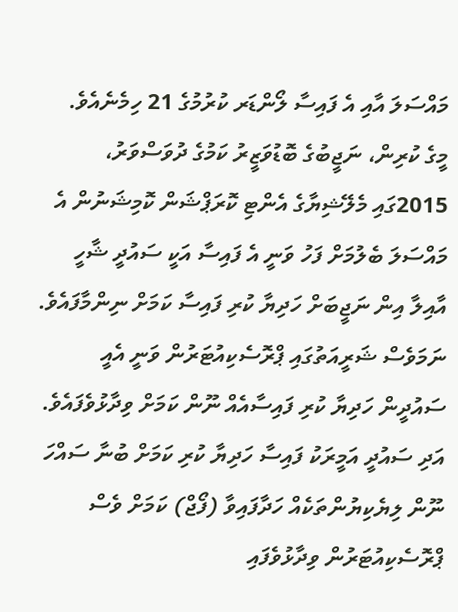މައްސަލަ އާއި އެ ފައިސާ ލޯންޑަރ ކުރުމުގެ 21 ހިމެނެއެވެ.
މީގެ ކުރިން، ނަޖީބުގެ ބޮޑުވަޒީރު ކަމުގެ ދުވަސްވަރު، 2015ގައި މެލޭޝިޔާގެ އެންޓި ކޮރަޕްޝަން ކޮމިޝަނުން އެ މައްސަލަ ބެލުމަށް ފަހު ވަނީ އެ ފައިސާ އަކީ ސައުދީ ޝާހީ އާއިލާ އިން ނަޖީބަށް ހަދިޔާ ކުރި ފައިސާ ކަމަށް ނިންމާފައެވެ.
ނަމަވެސް ޝަރީއަތުގައި ޕްރޮސެކިއުޓަރުން ވަނީ އެއީ ސައުދީން ހަދިޔާ ކުރި ފައިސާއެއް ނޫން ކަމަށް ވިދާޅުވެފައެވެ. އަދި ސައުދީ އަމީރަކު ފައިސާ ހަދިޔާ ކުރި ކަމަށް ބުނާ ސައްހަ ނޫން ލިޔެކިޔުންތަކެއް ހަދާފައިވާ (ފޯޖް) ކަމަށް ވެސް ޕްރޮސެކިއުޓަރުން ވިދާޅުވެފައި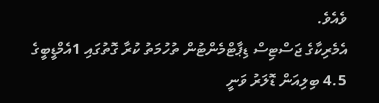ވެއެވެ.
އެމެރިކާގެ ޖަސްޓިސް ޑިޕާޓްމެންޓުން ތުހުމަތު ކުރާ ގޮތުގައި 1އެމްޑީބީގެ 4.5 ބިލިއަން ޑޮލަރު ވަނީ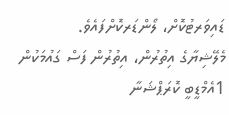ޑައިވަރޓުކޮށް، ލޯންޑަރކޮށްފައެވެ.
މެލޭޝިޔާގެ އިތުރުން، އިތުރުން ފަސް ގައުމަކުން 1އެމްޑީބީ ކޮރަޕްޝަނާ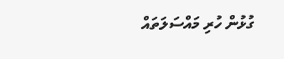ގުޅުން ހުރި މައްސަލަތައް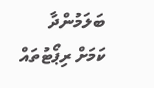ބަލަމުންދާ ކަމަށް ރިޕޯޓުތައް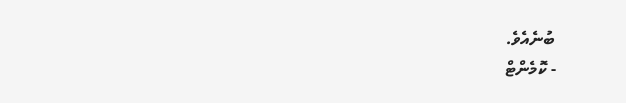ބުނެއެވެ.
- ކޮމެންޓް